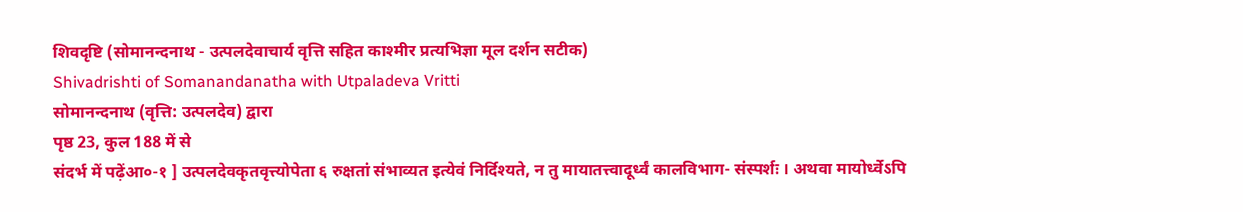शिवदृष्टि (सोमानन्दनाथ - उत्पलदेवाचार्य वृत्ति सहित काश्मीर प्रत्यभिज्ञा मूल दर्शन सटीक)
Shivadrishti of Somanandanatha with Utpaladeva Vritti
सोमानन्दनाथ (वृत्ति: उत्पलदेव) द्वारा
पृष्ठ 23, कुल 188 में से
संदर्भ में पढ़ेंआ०-१ ] उत्पलदेवकृतवृत्त्योपेता ६ रुक्षतां संभाव्यत इत्येवं निर्दिश्यते, न तु मायातत्त्वादूर्ध्वं कालविभाग- संस्पर्शः । अथवा मायोर्ध्वेऽपि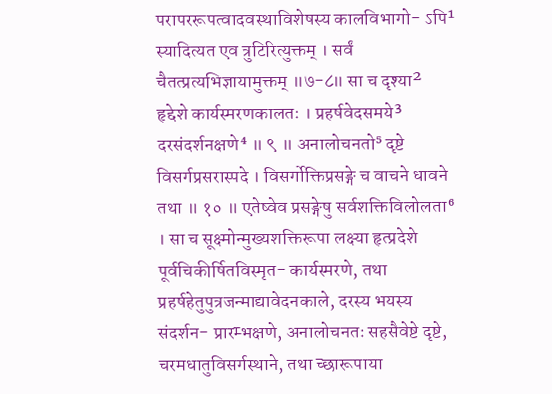परापररूपत्वादवस्थाविशेषस्य कालविभागो- ऽपि¹ स्यादित्यत एव त्रुटिरित्युक्तम् । सर्वं चैतत्प्रत्यभिज्ञायामुक्तम् ॥७-८॥ सा च दृश्या² हृद्देशे कार्यस्मरणकालतः । प्रहर्षवेदसमये³ दरसंदर्शनक्षणे⁴ ॥ ९ ॥ अनालोचनतो⁵ दृष्टे विसर्गप्रसरास्पदे । विसर्गोक्तिप्रसङ्गे च वाचने धावने तथा ॥ १० ॥ एतेष्वेव प्रसङ्गेषु सर्वशक्तिविलोलता⁶ । सा च सूक्ष्मोन्मुख्यशक्तिरूपा लक्ष्या हृत्प्रदेशे पूर्वचिकीर्षितविस्मृत- कार्यस्मरणे, तथा प्रहर्षहेतुपुत्रजन्माद्यावेदनकाले, दरस्य भयस्य संदर्शन- प्रारम्भक्षणे, अनालोचनतः सहसैवेष्टे दृष्टे, चरमधातुविसर्गस्थाने, तथा च्छारूपाया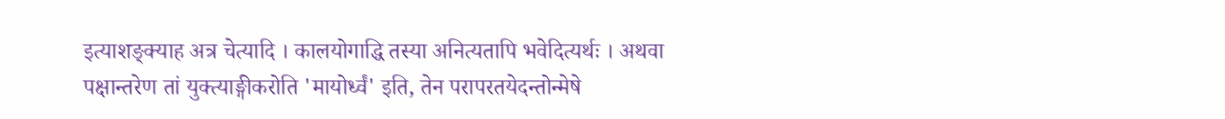इत्याशङ्क्याह अत्र चेत्यादि । कालयोगाद्धि तस्या अनित्यतापि भवेदित्यर्थः । अथवा पक्षान्तरेण तां युक्त्याङ्गीकरोति 'मायोर्ध्वं' इति, तेन परापरतयेदन्तोन्मेषे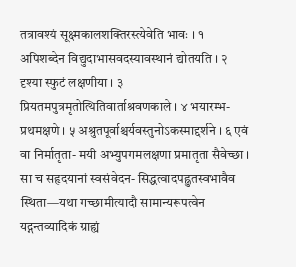तत्रावश्यं सूक्ष्मकालशक्तिरस्त्येवेति भावः । १ अपिशब्देन विद्युदाभासवदस्यावस्थानं द्योतयति । २ दृश्या स्फुटं लक्षणीया । ३ प्रियतमपुत्रमृतोत्थितिवार्ताश्रवणकाले । ४ भयारम्भ- प्रथमक्षणे । ५ अश्रुतपूर्वाश्चर्यवस्तुनोऽकस्माद्दर्शने । ६ एवं वा निर्मातृता- मयी अभ्युपगमलक्षणा प्रमातृता सैवेच्छा । सा च सहृदयानां स्वसंवेदन- सिद्धत्वादपह्नुतस्वभावैव स्थिता—यथा गच्छामीत्यादौ सामान्यरूपत्वेन यद्गन्तव्यादिकं ग्राह्यं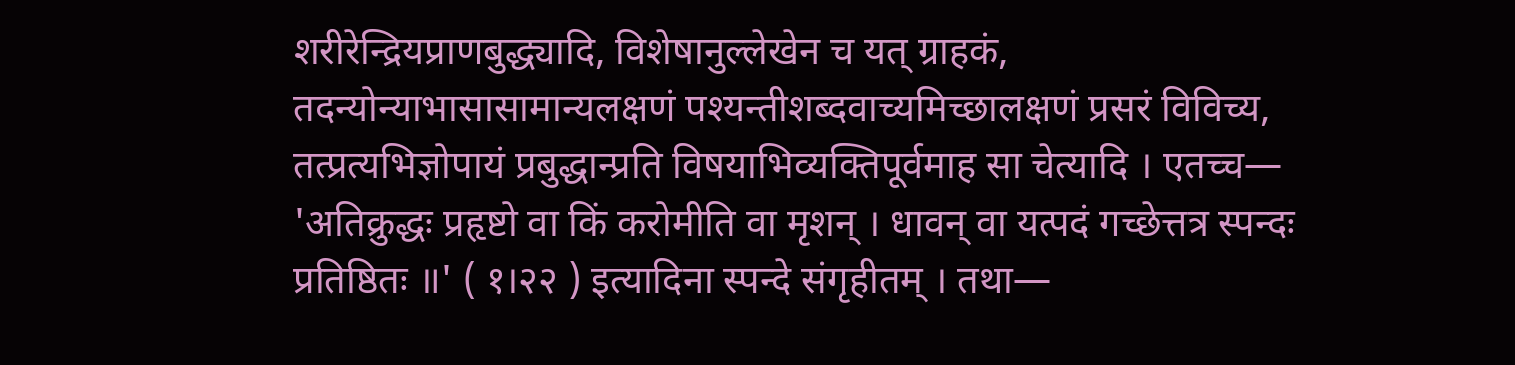शरीरेन्द्रियप्राणबुद्ध्यादि, विशेषानुल्लेखेन च यत् ग्राहकं, तदन्योन्याभासासामान्यलक्षणं पश्यन्तीशब्दवाच्यमिच्छालक्षणं प्रसरं विविच्य, तत्प्रत्यभिज्ञोपायं प्रबुद्धान्प्रति विषयाभिव्यक्तिपूर्वमाह सा चेत्यादि । एतच्च— 'अतिक्रुद्धः प्रहृष्टो वा किं करोमीति वा मृशन् । धावन् वा यत्पदं गच्छेत्तत्र स्पन्दः प्रतिष्ठितः ॥' ( १।२२ ) इत्यादिना स्पन्दे संगृहीतम् । तथा—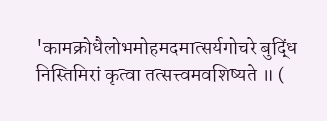'कामक्रोधैलोभमोहमदमात्सर्यगोचरे बुद्धिं निस्तिमिरां कृत्वा तत्सत्त्वमवशिष्यते ॥ (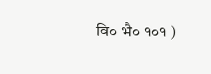वि० भै० १०१ )